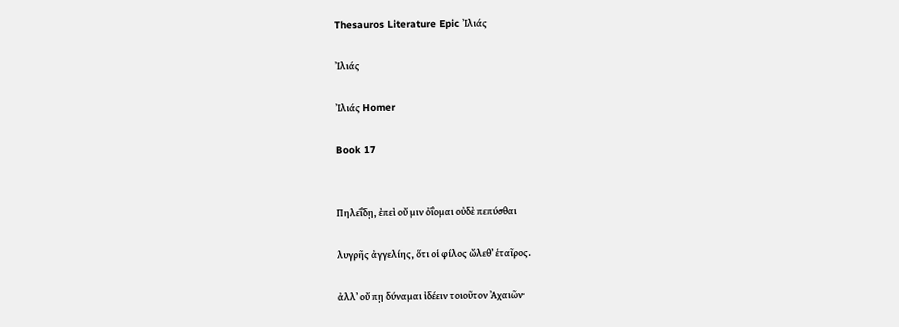Thesauros Literature Epic Ἰλιάς

Ἰλιάς

Ἰλιάς Homer

Book 17


Πηλεΐδῃ, ἐπεὶ οὔ μιν ὀΐομαι οὐδὲ πεπύσθαι

λυγρῆς ἀγγελίης, ὅτι οἱ φίλος ὤλεθʼ ἑταῖρος.

ἀλλʼ οὔ πῃ δύναμαι ἰδέειν τοιοῦτον Ἀχαιῶν·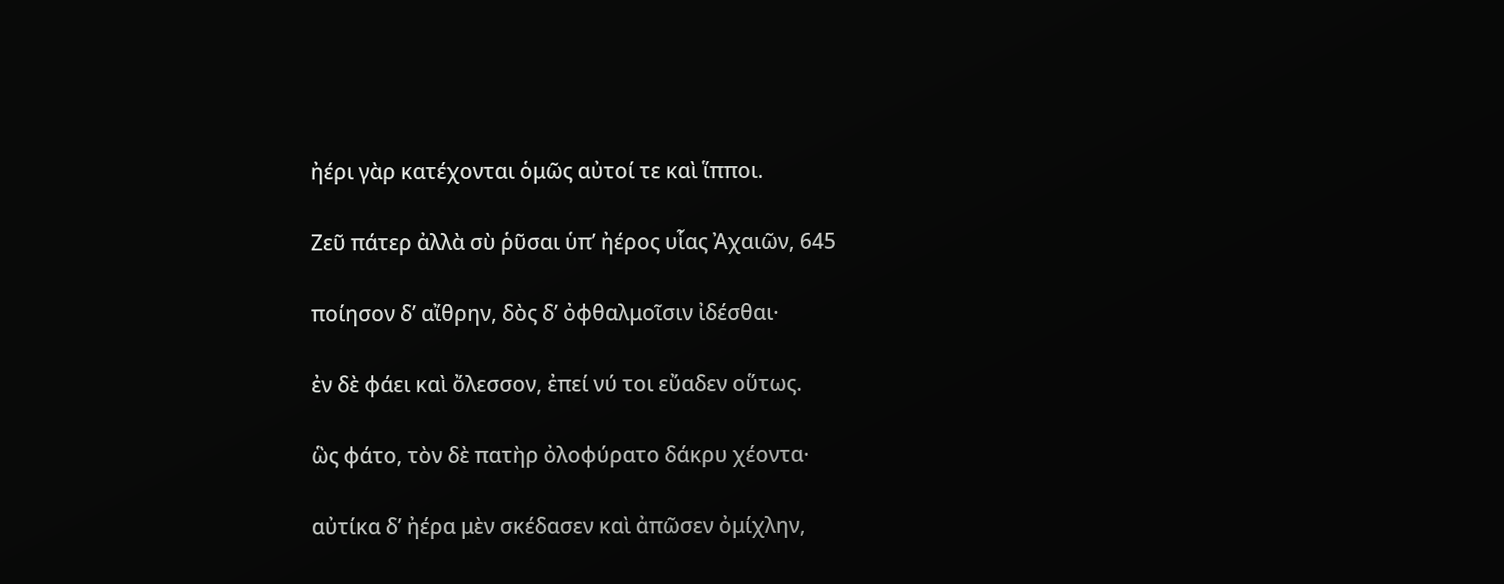ἠέρι γὰρ κατέχονται ὁμῶς αὐτοί τε καὶ ἵπποι.

Ζεῦ πάτερ ἀλλὰ σὺ ῥῦσαι ὑπʼ ἠέρος υἷας Ἀχαιῶν, 645

ποίησον δʼ αἴθρην, δὸς δʼ ὀφθαλμοῖσιν ἰδέσθαι·

ἐν δὲ φάει καὶ ὄλεσσον, ἐπεί νύ τοι εὔαδεν οὕτως.

ὣς φάτο, τὸν δὲ πατὴρ ὀλοφύρατο δάκρυ χέοντα·

αὐτίκα δʼ ἠέρα μὲν σκέδασεν καὶ ἀπῶσεν ὀμίχλην,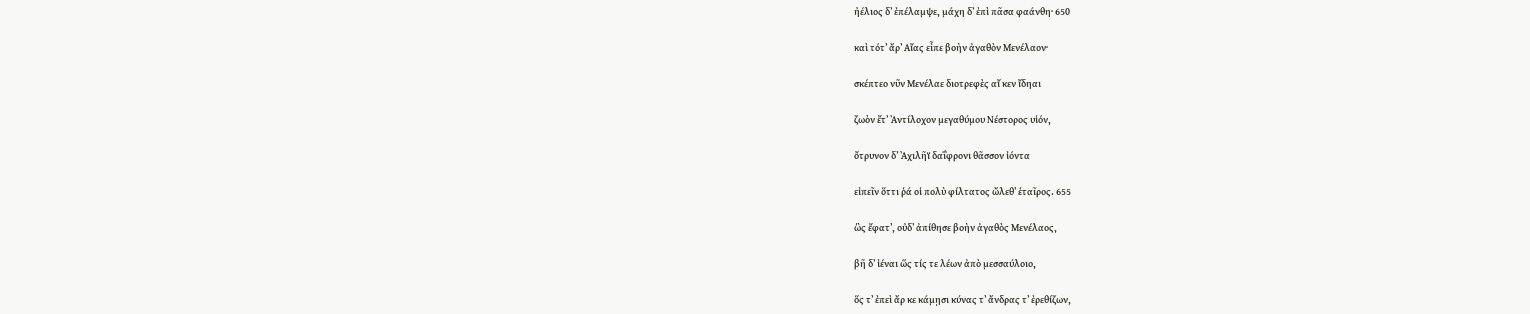ἠέλιος δʼ ἐπέλαμψε, μάχη δʼ ἐπὶ πᾶσα φαάνθη· 650

καὶ τότʼ ἄρʼ Αἴας εἶπε βοὴν ἀγαθὸν Μενέλαον·

σκέπτεο νῦν Μενέλαε διοτρεφὲς αἴ κεν ἴδηαι

ζωὸν ἔτʼ Ἀντίλοχον μεγαθύμου Νέστορος υἱόν,

ὄτρυνον δʼ Ἀχιλῆϊ δαΐφρονι θᾶσσον ἰόντα

εἰπεῖν ὅττι ῥά οἱ πολὺ φίλτατος ὤλεθʼ ἑταῖρος. 655

ὣς ἔφατʼ, οὐδʼ ἀπίθησε βοὴν ἀγαθὸς Μενέλαος,

βῆ δʼ ἰέναι ὥς τίς τε λέων ἀπὸ μεσσαύλοιο,

ὅς τʼ ἐπεὶ ἄρ κε κάμῃσι κύνας τʼ ἄνδρας τʼ ἐρεθίζων,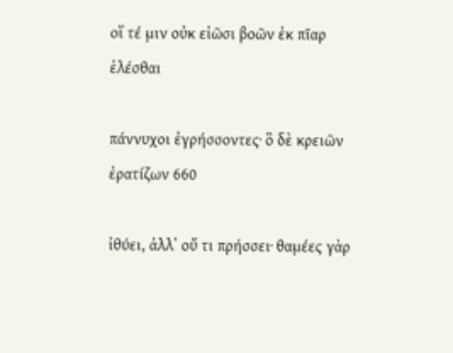οἵ τέ μιν οὐκ εἰῶσι βοῶν ἐκ πῖαρ ἑλέσθαι

πάννυχοι ἐγρήσσοντες· ὃ δὲ κρειῶν ἐρατίζων 660

ἰθύει, ἀλλʼ οὔ τι πρήσσει· θαμέες γὰρ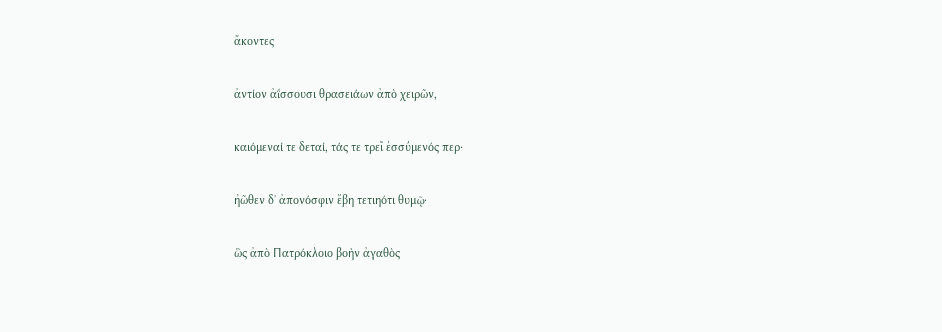ἄκοντες

ἀντίον ἀΐσσουσι θρασειάων ἀπὸ χειρῶν,

καιόμεναί τε δεταί, τάς τε τρεῖ ἐσσύμενός περ·

ἠῶθεν δʼ ἀπονόσφιν ἔβη τετιηότι θυμῷ·

ὣς ἀπὸ Πατρόκλοιο βοὴν ἀγαθὸς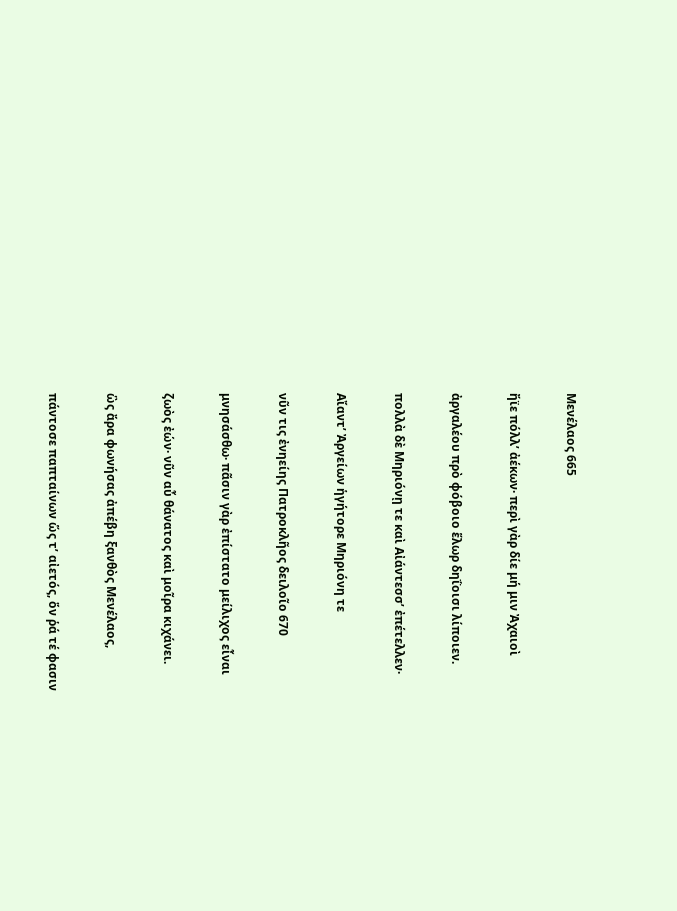Μενέλαος 665

ἤϊε πόλλʼ ἀέκων· περὶ γὰρ δίε μή μιν Ἀχαιοὶ

ἀργαλέου πρὸ φόβοιο ἕλωρ δηΐοισι λίποιεν.

πολλὰ δὲ Μηριόνῃ τε καὶ Αἰάντεσσʼ ἐπέτελλεν·

Αἴαντʼ Ἀργείων ἡγήτορε Μηριόνη τε

νῦν τις ἐνηείης Πατροκλῆος δειλοῖο 670

μνησάσθω· πᾶσιν γὰρ ἐπίστατο μείλιχος εἶναι

ζωὸς ἐών· νῦν αὖ θάνατος καὶ μοῖρα κιχάνει.

ὣς ἄρα φωνήσας ἀπέβη ξανθὸς Μενέλαος,

πάντοσε παπταίνων ὥς τʼ αἰετός, ὅν ῥά τέ φασιν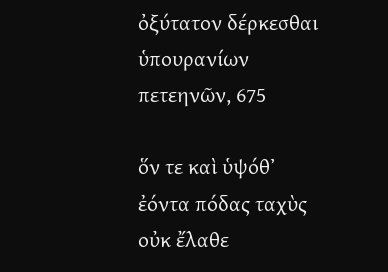ὀξύτατον δέρκεσθαι ὑπουρανίων πετεηνῶν, 675

ὅν τε καὶ ὑψόθʼ ἐόντα πόδας ταχὺς οὐκ ἔλαθε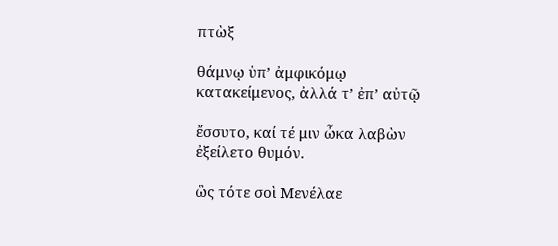πτὼξ

θάμνῳ ὑπʼ ἀμφικόμῳ κατακείμενος, ἀλλά τʼ ἐπʼ αὐτῷ

ἔσσυτο, καί τέ μιν ὦκα λαβὼν ἐξείλετο θυμόν.

ὣς τότε σοὶ Μενέλαε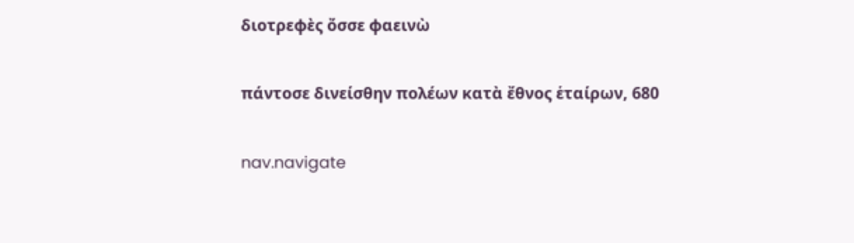διοτρεφὲς ὄσσε φαεινὼ

πάντοσε δινείσθην πολέων κατὰ ἔθνος ἑταίρων, 680

nav.navigate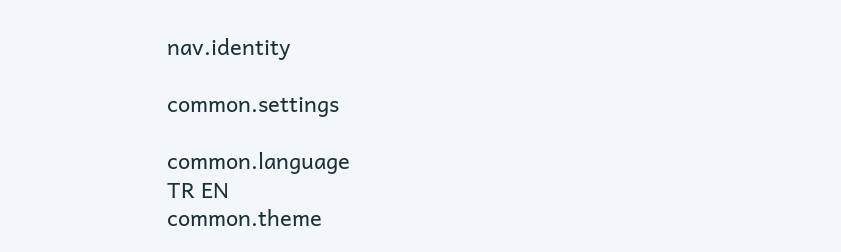nav.identity

common.settings

common.language
TR EN
common.theme